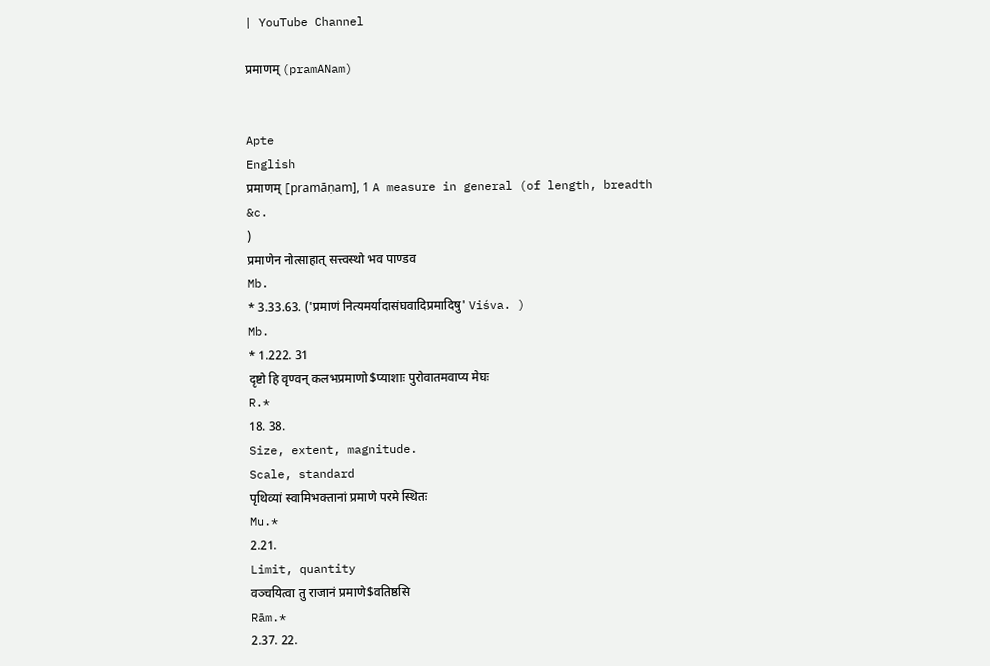| YouTube Channel

प्रमाणम् (pramANam)


Apte
English
प्रमाणम् [pramāṇam], 1 A measure in general (of length, breadth
&c.
)
प्रमाणेन नोत्साहात् सत्त्वस्थो भव पाण्डव
Mb.
* 3.33.63. ('प्रमाणं नित्यमर्यादासंघवादिप्रमादिषु' Viśva. )
Mb.
* 1.222. 31
दृष्टो हि वृण्वन् कलभप्रमाणो$प्याशाः पुरोवातमवाप्य मेघः
R.*
18. 38.
Size, extent, magnitude.
Scale, standard
पृथिव्यां स्वामिभक्तानां प्रमाणे परमे स्थितः
Mu.*
2.21.
Limit, quantity
वञ्चयित्वा तु राजानं प्रमाणे$वतिष्ठसि
Rām.*
2.37. 22.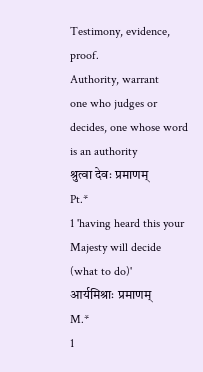Testimony, evidence, proof.
Authority, warrant
one who judges or decides, one whose word is an authority
श्रुत्वा देवः प्रमाणम्
Pt.*
1 'having heard this your Majesty will decide (what to do)'
आर्यमिश्राः प्रमाणम्
M.*
1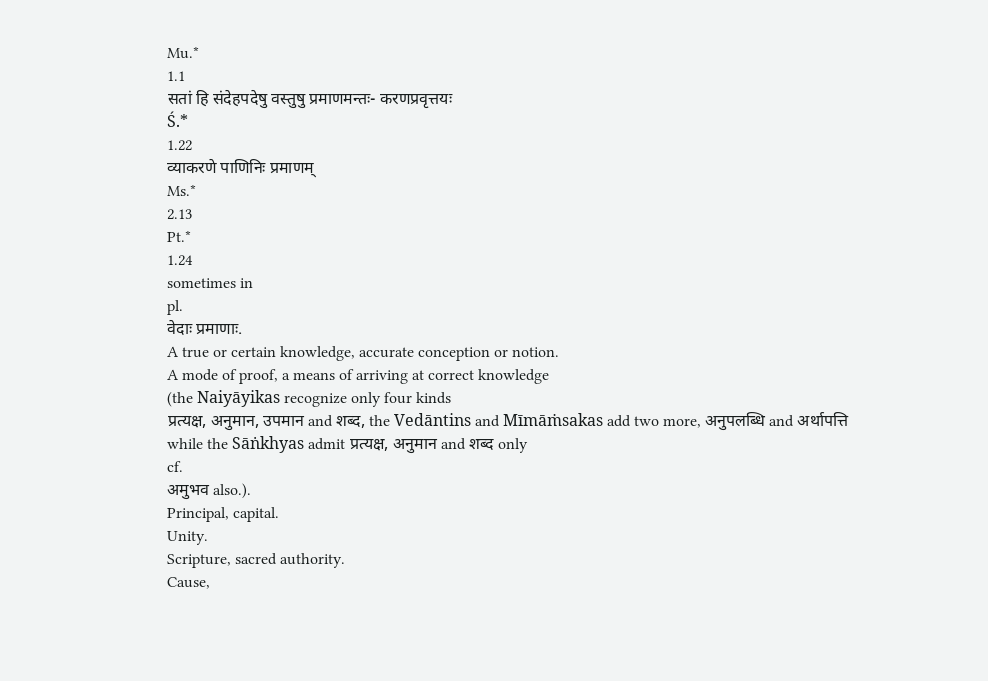Mu.*
1.1
सतां हि संदेहपदेषु वस्तुषु प्रमाणमन्तः- करणप्रवृत्तयः
Ś.*
1.22
व्याकरणे पाणिनिः प्रमाणम्
Ms.*
2.13
Pt.*
1.24
sometimes in
pl.
वेदाः प्रमाणाः.
A true or certain knowledge, accurate conception or notion.
A mode of proof, a means of arriving at correct knowledge
(the Naiyāyikas recognize only four kinds
प्रत्यक्ष, अनुमान, उपमान and शब्द, the Vedāntins and Mīmāṁsakas add two more, अनुपलब्धि and अर्थापत्ति
while the Sāṅkhyas admit प्रत्यक्ष, अनुमान and शब्द only
cf.
अमुभव also.).
Principal, capital.
Unity.
Scripture, sacred authority.
Cause,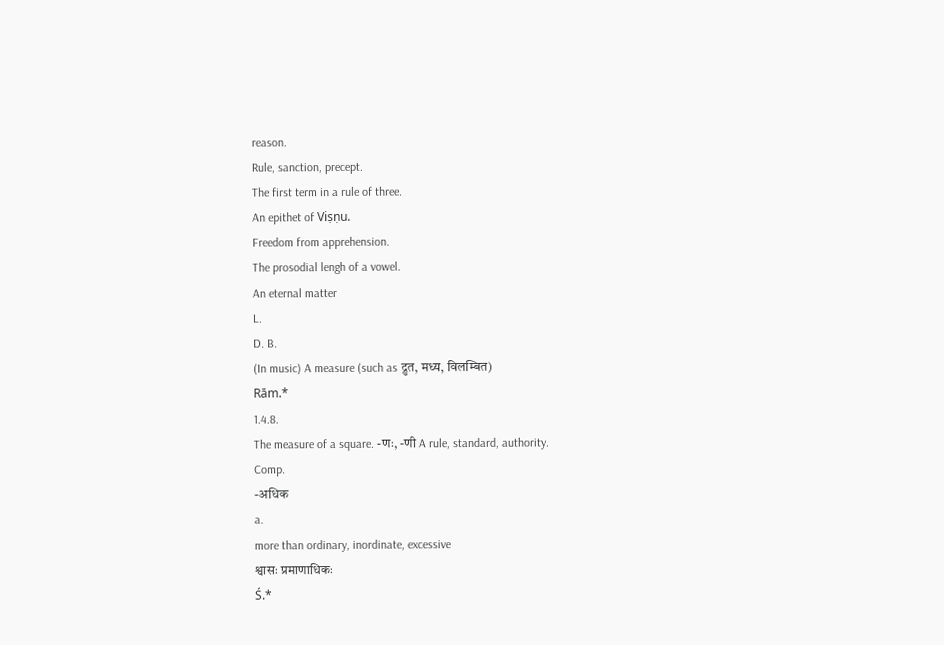reason.
Rule, sanction, precept.
The first term in a rule of three.
An epithet of Viṣṇu.
Freedom from apprehension.
The prosodial lengh of a vowel.
An eternal matter
L.
D. B.
(In music) A measure (such as द्रुत, मध्य, विलम्बित)
Rām.*
1.4.8.
The measure of a square. -णः, -णी A rule, standard, authority.
Comp.
-अधिक
a.
more than ordinary, inordinate, excessive
श्वासः प्रमाणाधिकः
Ś.*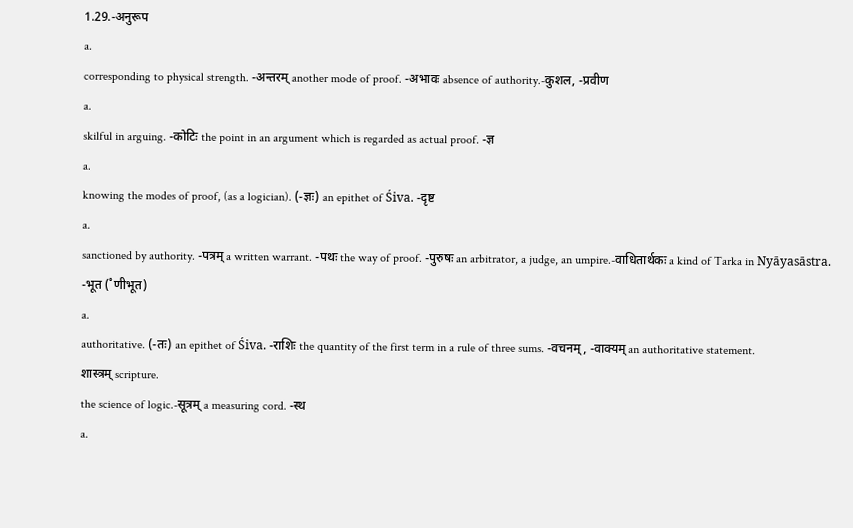1.29.-अनुरूप
a.
corresponding to physical strength. -अन्तरम् another mode of proof. -अभावः absence of authority.-कुशल, -प्रवीण
a.
skilful in arguing. -कोटिः the point in an argument which is regarded as actual proof. -ज्ञ
a.
knowing the modes of proof, (as a logician). (-ज्ञः) an epithet of Śiva. -दृष्ट
a.
sanctioned by authority. -पत्रम् a written warrant. -पथः the way of proof. -पुरुषः an arbitrator, a judge, an umpire.-वाधितार्थकः a kind of Tarka in Nyāyasāstra. -भूत (˚णीभूत)
a.
authoritative. (-तः) an epithet of Śiva. -राशिः the quantity of the first term in a rule of three sums. -वचनम्, -वाक्यम् an authoritative statement.
शास्त्रम् scripture.
the science of logic.-सूत्रम् a measuring cord. -स्थ
a.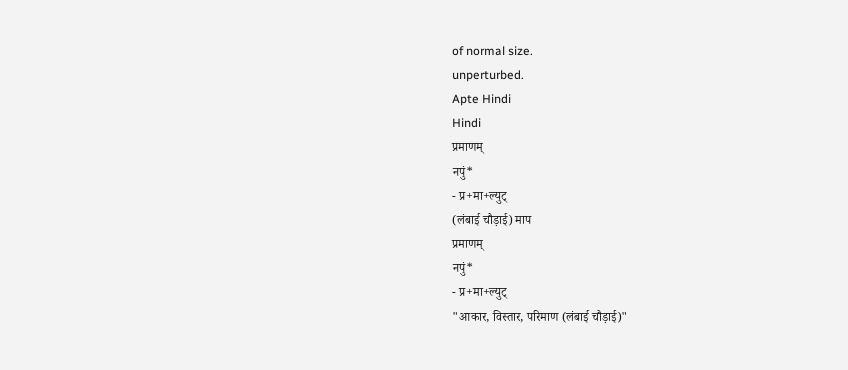of normal size.
unperturbed.
Apte Hindi
Hindi
प्रमाणम्
नपुं*
- प्र+मा+ल्युट्
(लंबाई चौड़ाई) माप
प्रमाणम्
नपुं*
- प्र+मा+ल्युट्
"आकार, विस्तार, परिमाण (लंबाई चौड़ाई)"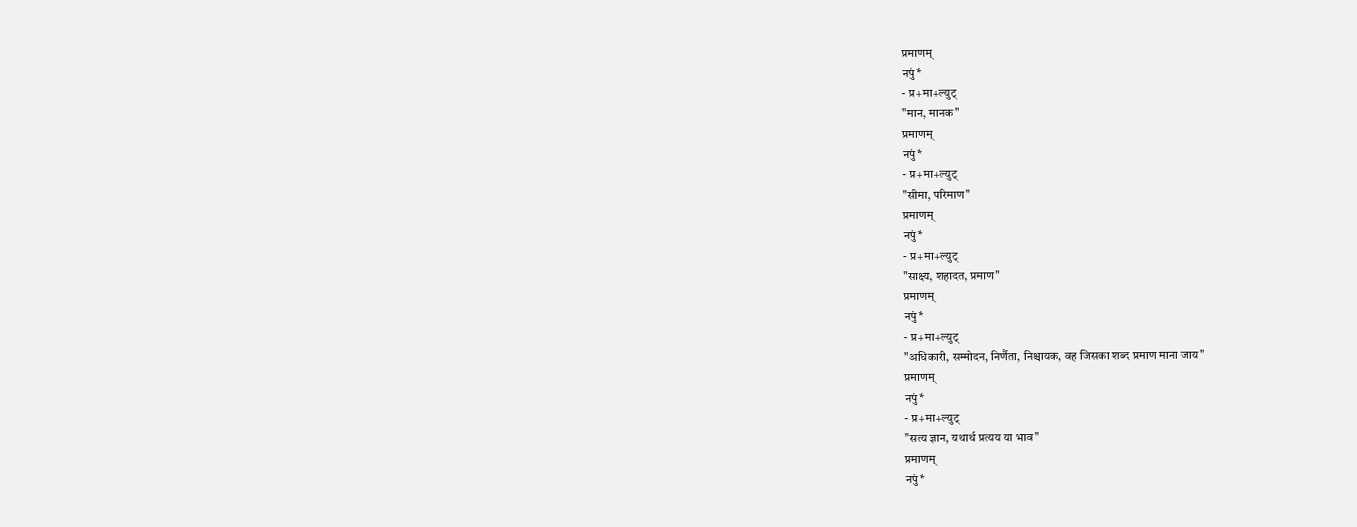प्रमाणम्
नपुं*
- प्र+मा+ल्युट्
"मान, मानक"
प्रमाणम्
नपुं*
- प्र+मा+ल्युट्
"सीमा, परिमाण"
प्रमाणम्
नपुं*
- प्र+मा+ल्युट्
"साक्ष्य, शहादत, प्रमाण"
प्रमाणम्
नपुं*
- प्र+मा+ल्युट्
"अधिकारी, सम्मोदन, निर्णैता, निश्चायक, वह जिसका शब्द प्रमाण माना जाय"
प्रमाणम्
नपुं*
- प्र+मा+ल्युट्
"सत्य ज्ञान, यथार्थ प्रत्यय या भाव"
प्रमाणम्
नपुं*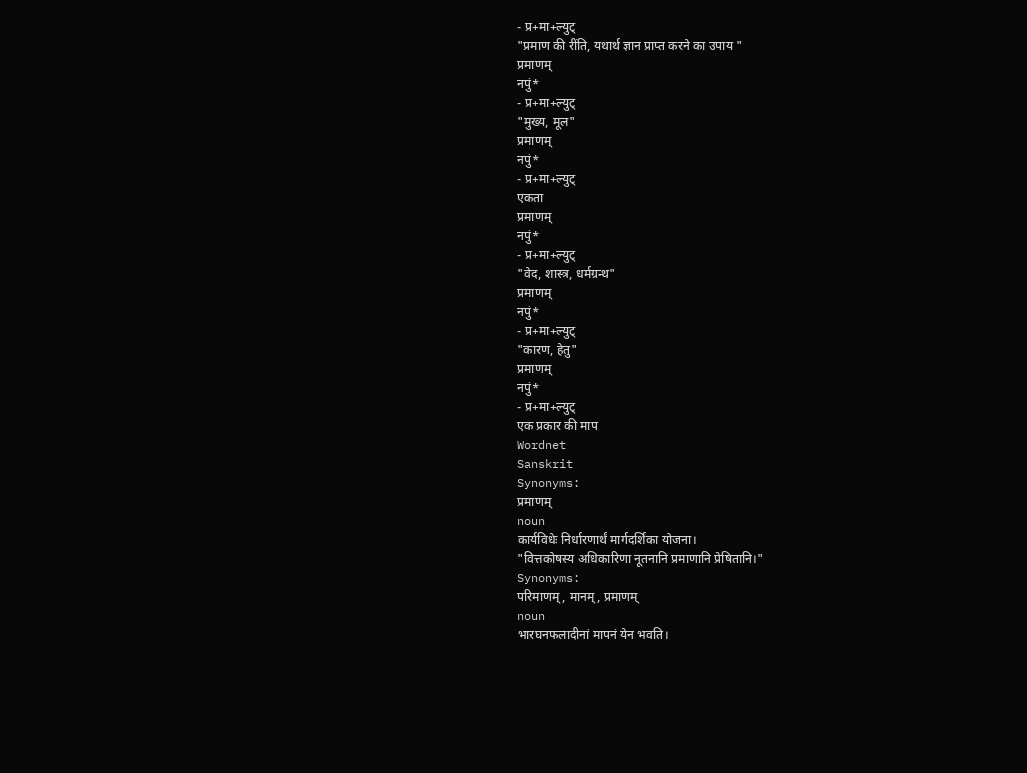- प्र+मा+ल्युट्
"प्रमाण की रींति, यथार्थ ज्ञान प्राप्त करने का उपाय "
प्रमाणम्
नपुं*
- प्र+मा+ल्युट्
"मुख्य, मूल"
प्रमाणम्
नपुं*
- प्र+मा+ल्युट्
एकता
प्रमाणम्
नपुं*
- प्र+मा+ल्युट्
"वेद, शास्त्र, धर्मग्रन्थ"
प्रमाणम्
नपुं*
- प्र+मा+ल्युट्
"कारण, हेतु"
प्रमाणम्
नपुं*
- प्र+मा+ल्युट्
एक प्रकार की माप
Wordnet
Sanskrit
Synonyms:
प्रमाणम्
noun
कार्यविधेः निर्धारणार्थं मार्गदर्शिका योजना।
"वित्तकोषस्य अधिकारिणा नूतनानि प्रमाणानि प्रेषितानि।"
Synonyms:
परिमाणम्, मानम्, प्रमाणम्
noun
भारघनफलादीनां मापनं येन भवति।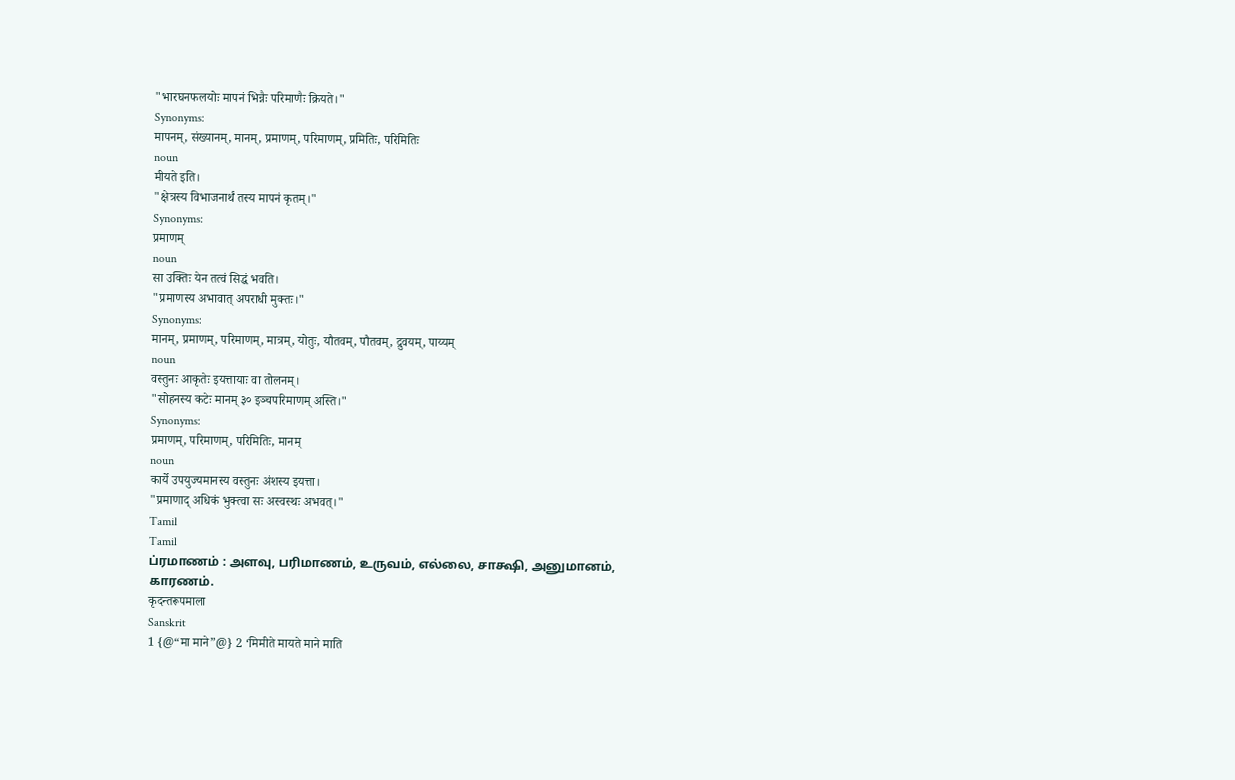"भारघनफलयोः मापनं भिन्नैः परिमाणैः क्रियते।"
Synonyms:
मापनम्, संख्यानम्, मानम्, प्रमाणम्, परिमाणम्, प्रमितिः, परिमितिः
noun
मीयते इति।
"क्षेत्रस्य विभाजनार्थं तस्य मापनं कृतम्।"
Synonyms:
प्रमाणम्
noun
सा उक्तिः येन तत्वं सिद्धं भवति।
"प्रमाणस्य अभावात् अपराधी मुक्तः।"
Synonyms:
मानम्, प्रमाणम्, परिमाणम्, मात्रम्, योतुः, यौतवम्, पौतवम्, द्रुवयम्, पाय्यम्
noun
वस्तुनः आकृतेः इयत्तायाः वा तोलनम्।
"सोहनस्य कटेः मानम् ३० इञ्चपरिमाणम् अस्ति।"
Synonyms:
प्रमाणम्, परिमाणम्, परिमितिः, मानम्
noun
कार्ये उपयुज्यमानस्य वस्तुनः अंशस्य इयत्ता।
"प्रमाणाद् अधिकं भुक्त्वा सः अस्वस्थः अभवत्।"
Tamil
Tamil
ப்ரமாணம் : அளவு, பரிமாணம், உருவம், எல்லை, சாக்ஷி, அனுமானம், காரணம்.
कृदन्तरूपमाला
Sanskrit
1 {@“मा माने”@} 2 ‘मिमीते मायते माने माति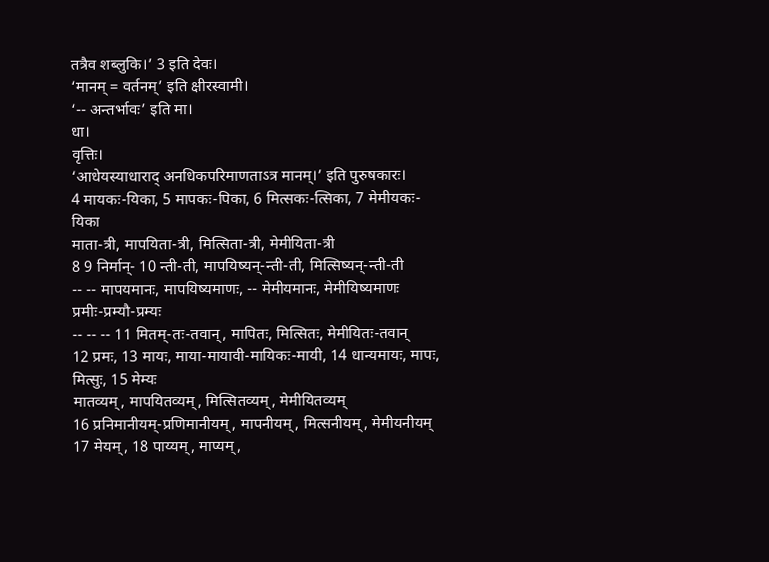तत्रैव शब्लुकि।’ 3 इति देवः।
‘मानम् = वर्तनम्’ इति क्षीरस्वामी।
‘-- अन्तर्भावः’ इति मा।
धा।
वृत्तिः।
‘आधेयस्याधाराद् अनधिकपरिमाणताऽत्र मानम्।’ इति पुरुषकारः।
4 मायकः-यिका, 5 मापकः-पिका, 6 मित्सकः-त्सिका, 7 मेमीयकः-यिका
माता-त्री, मापयिता-त्री, मित्सिता-त्री, मेमीयिता-त्री
8 9 निर्मान्- 10 न्ती-ती, मापयिष्यन्-न्ती-ती, मित्सिष्यन्-न्ती-ती
-- -- मापयमानः, मापयिष्यमाणः, -- मेमीयमानः, मेमीयिष्यमाणः
प्रमीः-प्रम्यौ-प्रम्यः
-- -- -- 11 मितम्-तः-तवान्, मापितः, मित्सितः, मेमीयितः-तवान्
12 प्रमः, 13 मायः, माया-मायावी-मायिकः-मायी, 14 धान्यमायः, मापः, मित्सुः, 15 मेम्यः
मातव्यम्, मापयितव्यम्, मित्सितव्यम्, मेमीयितव्यम्
16 प्रनिमानीयम्-प्रणिमानीयम्, मापनीयम्, मित्सनीयम्, मेमीयनीयम्
17 मेयम्, 18 पाय्यम्, माप्यम्,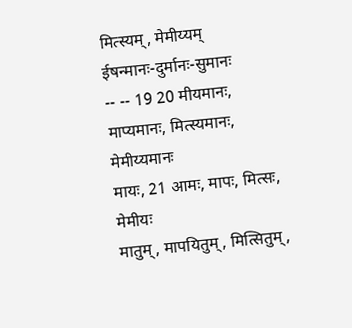मित्स्यम्, मेमीय्यम्
ईषन्मानः-दुर्मानः-सुमानः
-- -- 19 20 मीयमानः, माप्यमानः, मित्स्यमानः, मेमीय्यमानः
मायः, 21 आमः, मापः, मित्सः, मेमीयः
मातुम्, मापयितुम्, मित्सितुम्,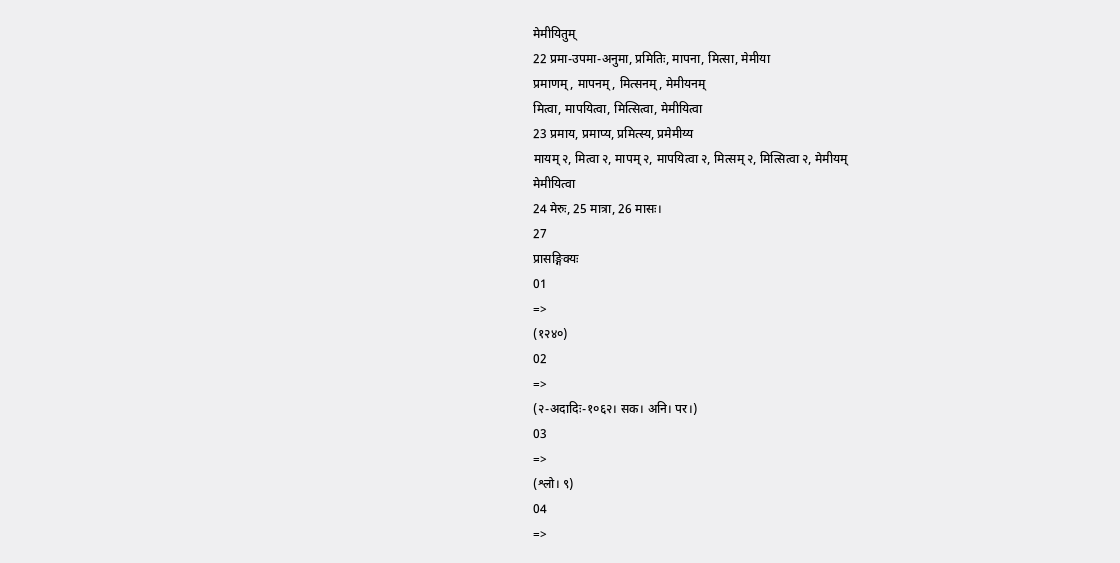मेमीयितुम्
22 प्रमा-उपमा-अनुमा, प्रमितिः, मापना, मित्सा, मेमीया
प्रमाणम्, मापनम्, मित्सनम्, मेमीयनम्
मित्वा, मापयित्वा, मित्सित्वा, मेमीयित्वा
23 प्रमाय, प्रमाप्य, प्रमित्स्य, प्रमेमीय्य
मायम् २, मित्वा २, मापम् २, मापयित्वा २, मित्सम् २, मित्सित्वा २, मेमीयम्
मेमीयित्वा
24 मेरुः, 25 मात्रा, 26 मासः।
27
प्रासङ्गिक्यः
01
=>
(१२४०)
02
=>
(२-अदादिः-१०६२। सक। अनि। पर।)
03
=>
(श्लो। ९)
04
=>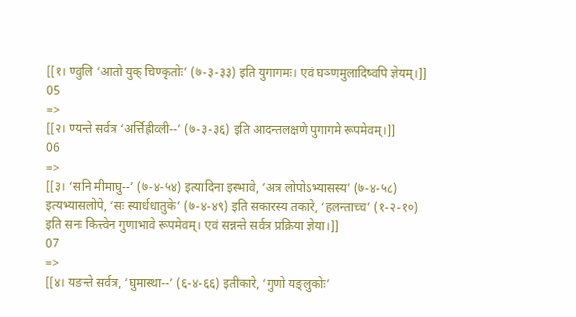[[१। ण्वुलि ‘आतो युक् चिण्कृतोः’ (७-३-३३) इति युगागमः। एवं घञ्णमुलादिष्वपि ज्ञेयम्।]]
05
=>
[[२। ण्यन्ते सर्वत्र ‘अर्त्तिह्रीव्ली--’ (७-३-३६) इति आदन्तलक्षणे पुगागमे रूपमेवम्।]]
06
=>
[[३। ‘सनि मीमाघु--’ (७-४-५४) इत्यादिना इस्भावे, ‘अत्र लोपोऽभ्यासस्य’ (७-४-५८) इत्यभ्यासलोपे, ‘सः स्यार्धधातुके’ (७-४-४९) इति सकारस्य तकारे, ‘हलन्ताच्च’ (१-२-१०) इति सनः कित्त्वेन गुणाभावे रूपमेवम्। एवं सन्नन्ते सर्वत्र प्रक्रिया ज्ञेया।]]
07
=>
[[४। यङन्ते सर्वत्र, ‘घुमास्था--’ (६-४-६६) इतीकारे, ‘गुणो यङ्लुकोः’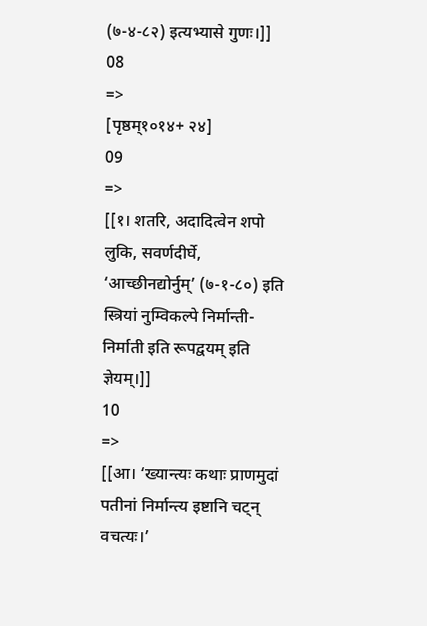(७-४-८२) इत्यभ्यासे गुणः।]]
08
=>
[पृष्ठम्१०१४+ २४]
09
=>
[[१। शतरि, अदादित्वेन शपो लुकि, सवर्णदीर्घे, ‘आच्छीनद्योर्नुम्’ (७-१-८०) इति स्त्रियां नुम्विकल्पे निर्मान्ती-निर्माती इति रूपद्वयम् इति ज्ञेयम्।]]
10
=>
[[आ। ‘ख्यान्त्यः कथाः प्राणमुदां पतीनां निर्मान्त्य इष्टानि चट्न् वचत्यः।’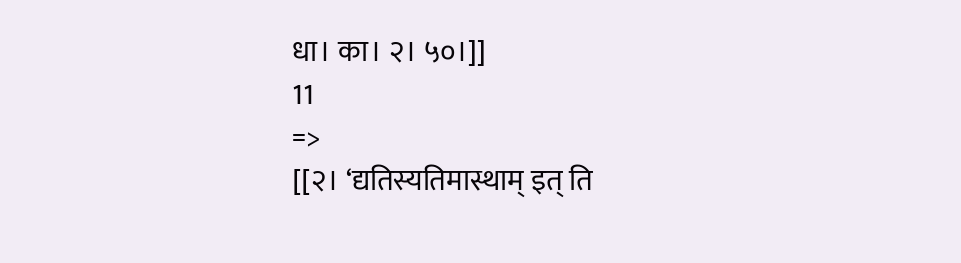धा। का। २। ५०।]]
11
=>
[[२। ‘द्यतिस्यतिमास्थाम् इत् ति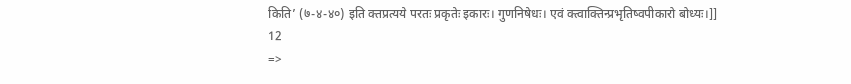किति’ (७-४-४०) इति क्तप्रत्यये परतः प्रकृतेः इकारः। गुणनिषेधः। एवं क्त्वाक्तिन्प्रभृतिष्वपीकारो बोध्यः।]]
12
=>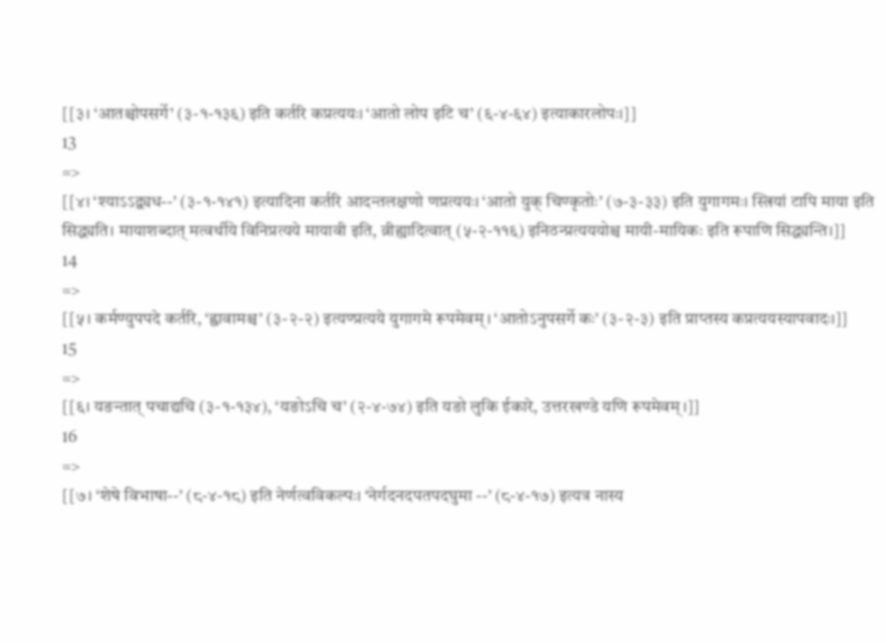[[३। ‘आतश्चोपसर्गे’ (३-१-१३६) इति कर्तरि कप्रत्ययः। ‘आतो लोप इटि च’ (६-४-६४) इत्याकारलोपः।]]
13
=>
[[४। ‘श्याऽऽद्व्यध--’ (३-१-१४१) इत्यादिना कर्तरि आदन्तलक्षणो णप्रत्ययः। ‘आतो युक् चिण्कृतोः’ (७-३-३३) इति युगागमः। स्त्रियां टापि माया इति सिद्ध्यति। मायाशब्दात् मत्वर्थीये विनिप्रत्यये मायावी इति, व्रीह्यादित्वात् (५-२-११६) इनिठन्प्रत्यययोश्च मायी-मायिकः इति रूपाणि सिद्ध्यन्ति।]]
14
=>
[[५। कर्मण्युपपदे कर्तरि, ‘ह्वावामश्च’ (३-२-२) इत्यण्प्रत्यये युगागमे रूपमेवम्। ‘आतोऽनुपसर्गे कः’ (३-२-३) इति प्राप्तस्य कप्रत्ययस्यापवादः।]]
15
=>
[[६। यङन्तात् पचाद्यचि (३-१-१३४), ‘यङोऽचि च’ (२-४-७४) इति यङो लुकि ईकारे, उत्तरखण्डे यणि रूपमेवम्।]]
16
=>
[[७। ‘शेषे विभाषा--’ (८-४-१८) इति नेर्णत्वविकल्पः। ‘नेर्गदनदपतपदघुमा --’ (८-४-१७) इत्यत्र नास्य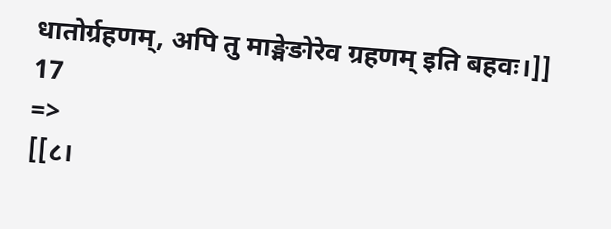धातोर्ग्रहणम्, अपि तु माङ्मेङोरेव ग्रहणम् इति बहवः।]]
17
=>
[[८।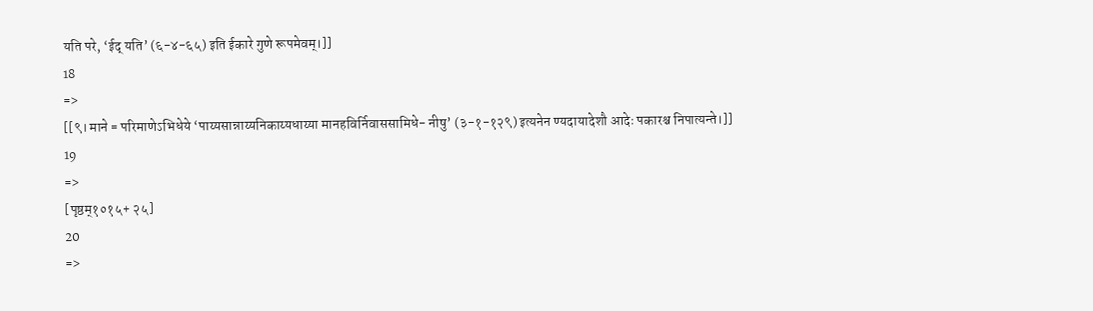यति परे, ‘ईद् यति’ (६-४-६५) इति ईकारे गुणे रूपमेवम्।]]
18
=>
[[९। माने = परिमाणेऽभिधेये ‘पाय्यसान्नाय्यनिकाय्यधाय्या मानहविर्निवाससामिधे- नीषु’ (३-१-१२९) इत्यनेन ण्यदायादेशौ आदेः पकारश्च निपात्यन्ते।]]
19
=>
[पृष्ठम्१०१५+ २५]
20
=>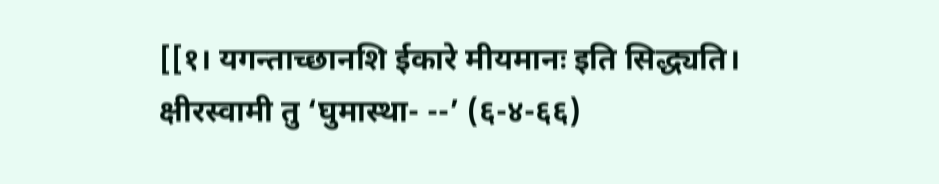[[१। यगन्ताच्छानशि ईकारे मीयमानः इति सिद्ध्यति। क्षीरस्वामी तु ‘घुमास्था- --’ (६-४-६६)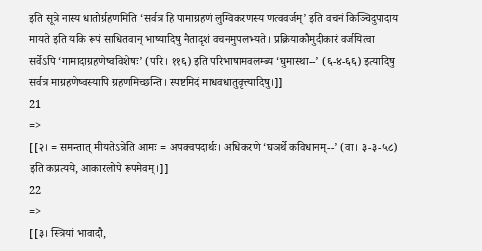इति सूत्रे नास्य धातोर्ग्रहणमिति ‘सर्वत्र हि पामाग्रहणं लुग्विकरणस्य णत्ववर्जम्’ इति वचनं किञ्चिदुपादाय मायते इति यकि रूपं साधितवान् भाष्यादिषु नैतादृशं वचनमुपलभ्यते। प्रक्रियाकौमुदीकारं वर्जयित्वा सर्वेऽपि ‘गामादाग्रहणेष्वविशेषः’ (परि। ११६) इति परिभाषामवलम्ब्य ‘घुमास्था--’ (६-४-६६) इत्यादिषु सर्वत्र माग्रहणेष्वस्यापि ग्रहणमिच्छन्ति। स्पष्टमिदं माधवधातुवृत्त्यादिषु।]]
21
=>
[[२। = समन्तात् मीयतेऽत्रेति आमः = अपक्वपदार्थः। अधिकरणे ‘घञर्थे कविधानम्--’ (वा। ३-३-५८) इति कप्रत्यये, आकारलोपे रूपमेवम्।]]
22
=>
[[३। स्त्रियां भावादौ,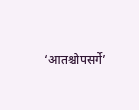‘आतश्चोपसर्गे’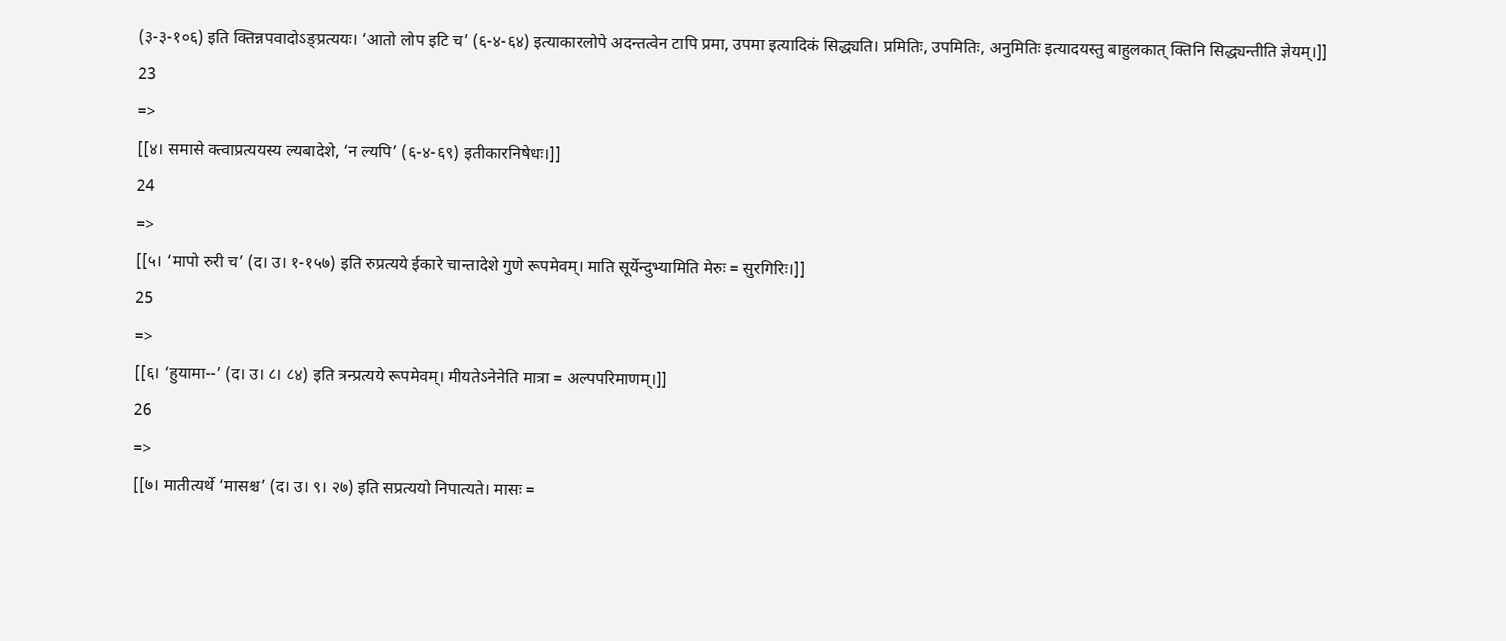(३-३-१०६) इति क्तिन्नपवादोऽङ्प्रत्ययः। ‘आतो लोप इटि च’ (६-४-६४) इत्याकारलोपे अदन्तत्वेन टापि प्रमा, उपमा इत्यादिकं सिद्ध्यति। प्रमितिः, उपमितिः, अनुमितिः इत्यादयस्तु बाहुलकात् क्तिनि सिद्ध्यन्तीति ज्ञेयम्।]]
23
=>
[[४। समासे क्त्वाप्रत्ययस्य ल्यबादेशे, ‘न ल्यपि’ (६-४-६९) इतीकारनिषेधः।]]
24
=>
[[५। ‘मापो रुरी च’ (द। उ। १-१५७) इति रुप्रत्यये ईकारे चान्तादेशे गुणे रूपमेवम्। माति सूर्येन्दुभ्यामिति मेरुः = सुरगिरिः।]]
25
=>
[[६। ‘हुयामा--’ (द। उ। ८। ८४) इति त्रन्प्रत्यये रूपमेवम्। मीयतेऽनेनेति मात्रा = अल्पपरिमाणम्।]]
26
=>
[[७। मातीत्यर्थे ‘मासश्च’ (द। उ। ९। २७) इति सप्रत्ययो निपात्यते। मासः =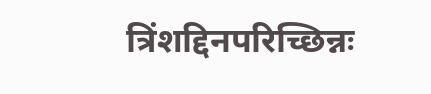त्रिंशद्दिनपरिच्छिन्नः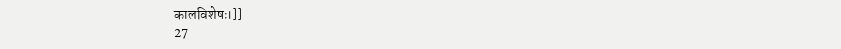कालविशेषः।]]
27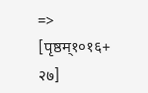=>
[पृष्ठम्१०१६+ २७]